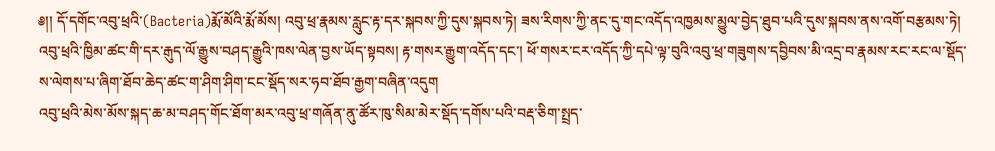༅།། དོ་དགོང་འབུ་ཕྲའི་(Bacteria)རྨོ་མོའི་རྨོ་མོས། འབུ་ཕྲ་རྣམས་རླུང་རྟ་དར་སྐབས་ཀྱི་དུས་སྐབས་ཏེ། ཟས་རིགས་ཀྱི་ནང་དུ་གང་འདོད་འཁྱམས་མྱུལ་བྱེད་ཐུབ་པའི་དུས་སྐབས་ནས་འགོ་བརྩམས་ཏེ། འབུ་ཕྲའི་ཁྱིམ་ཚང་གི་དར་རྒུད་ལོ་རྒྱུས་བཤད་རྒྱུའི་ཁས་ལེན་བྱས་ཡོད་སྟབས། རྟ་གསར་རྒྱུག་འདོད་དང་། ཕོ་གསར་ངར་འདོད་ཀྱི་དཔེ་ལྟ་བུའི་འབུ་ཕྲ་གཟུགས་དབྱིབས་མི་འདྲ་བ་རྣམས་རང་རང་ལ་སྡོད་ས་ལེགས་པ་ཞིག་ཐོབ་ཆེད་ཚང་ག་ཤིག་ཤིག་ངང་སྡོད་སར་ཧབ་ཐོབ་རྒྱག་བཞིན་འདུག
འབུ་ཕྲའི་མེས་མོས་སྐད་ཆ་མ་བཤད་གོང་ཐོག་མར་འབུ་ཕྲ་གཞོན་ནུ་ཚོར་ཁུ་སིམ་མེར་སྡོད་དགོས་པའི་བརྡ་ཅིག་སྤྲད་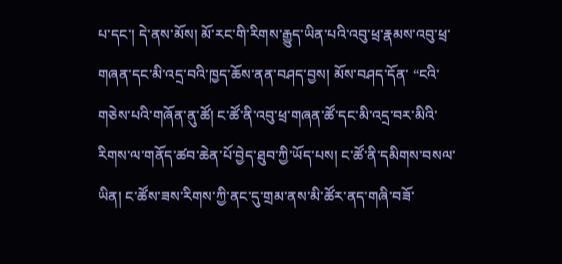པ་དང་། དེ་ནས་མོས། མོ་རང་གི་རིགས་རྒྱུད་ཡིན་པའི་འབུ་ཕྲ་རྣམས་འབུ་ཕྲ་གཞན་དང་མི་འདྲ་བའི་ཁྱད་ཆོས་ནན་བཤད་བྱས། མོས་བཤད་དོན་ “ངའི་གཅེས་པའི་གཞོན་ནུ་ཚོ། ང་ཚོ་ནི་འབུ་ཕྲ་གཞན་ཚོ་དང་མི་འདྲ་བར་མིའི་རིགས་ལ་གནོད་ཚབ་ཆེན་པོ་བྱེད་ཐུབ་ཀྱི་ཡོད་པས། ང་ཚོ་ནི་དམིགས་བསལ་ཡིན། ང་ཚོས་ཟས་རིགས་ཀྱི་ནང་དུ་གྲམ་ནས་མི་ཚོར་ནད་གཞི་བཟོ་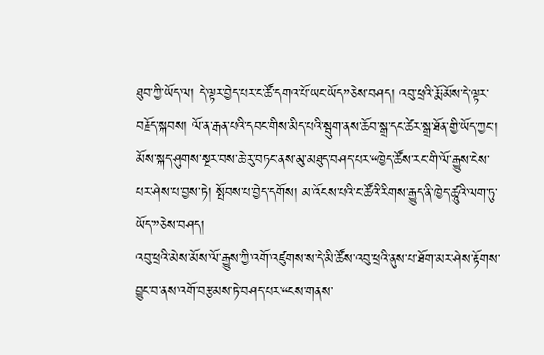ཐུབ་ཀྱི་ཡོད་ལ། དེ་ལྟར་བྱེད་པར་ང་ཚོ་དགའ་པོ་ཡང་ཡོད”ཅེས་བཤད། འབུ་ཕྲའི་རྨོ་མོས་དེ་ལྟར་བརྗོད་སྐབས། ལོ་ན་རྒན་པའི་དབང་གིས་མིད་པའི་སྦུག་ནས་ཆོབ་སྒྲ་དང་ཚེར་སྒྲ་ཐོན་གྱི་ཡོད་ཀྱང་། མོས་སྐད་ཤུགས་སྔར་བས་ཆེ་རུ་བཏང་ནས་མུ་མཐུད་བཤད་པར་“ཁྱེད་ཚོས་རང་གི་ལོ་རྒྱུས་ངེས་པར་ཤེས་པ་བྱས་ཏེ། སྤོབས་པ་བྱེད་དགོས། མ་འོངས་པའི་ང་ཚོའི་རིགས་རྒྱུད་ནི་ཁྱེད་ཚཱུའི་ལག་ཏུ་ཡོད་”ཅེས་བཤད།
འབུ་ཕྲའི་མེས་མོས་ལོ་རྒྱུས་ཀྱི་འགོ་འཛུགས་ས་དེ་མི་ཚོས་འབུ་ཕྲའི་ནུས་པ་ཐོག་མར་ཤེས་རྟོགས་བྱུང་བ་ནས་འགོ་བརྩམས་ཏེ་བཤད་པར་“ངས་གནས་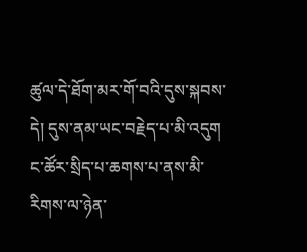ཚུལ་དེ་ཐོག་མར་གོ་བའི་དུས་སྐབས་དེ། དུས་ནམ་ཡང་བརྗེད་པ་མི་འདུག ང་ཚོར་སྲིད་པ་ཆགས་པ་ནས་མི་རིགས་ལ་ཉེན་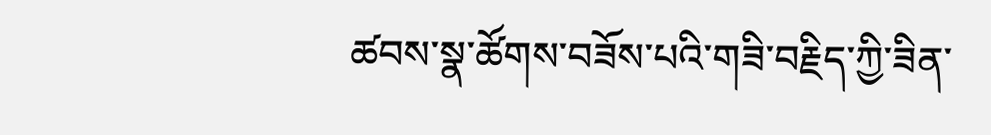ཚབས་སྣ་ཚོགས་བཟོས་པའི་གཟི་བརྗིད་ཀྱི་ཟིན་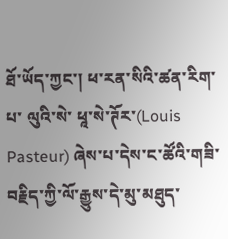ཐོ་ཡོད་ཀྱང་། ཕ་རན་སིའི་ཚན་རིག་པ་ ལུའི་སེ་ ཕཱ་སེ་ཊོར་(Louis Pasteur) ཞེས་པ་དེས་ང་ཚོའི་གཟི་བརྗིད་ཀྱི་ལོ་རྒྱུས་དེ་མུ་མཐུད་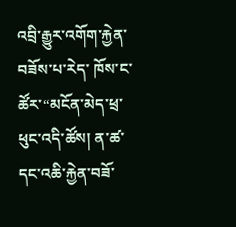འབྲི་རྒྱུར་འགོག་རྐྱེན་བཟོས་པ་རེད་ ཁོས་ང་ཚོར་“མངོན་མེད་ཕྲ་ཕུང་འདི་ཚོས། ན་ཚ་དང་འཆི་རྐྱེན་བཟོ་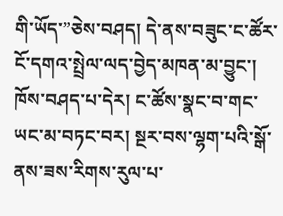གི་ཡོད་”ཅེས་བཤད། དེ་ནས་བཟུང་ང་ཚོར་ངོ་དགའ་སྤྲེལ་ལད་བྱེད་མཁན་མ་བྱུང་།
ཁོས་བཤད་པ་དེར། ང་ཚོས་སྣང་བ་གང་ཡང་མ་བཏང་བར། སྔར་བས་ལྷག་པའི་སྒོ་ནས་ཟས་རིགས་རུལ་པ་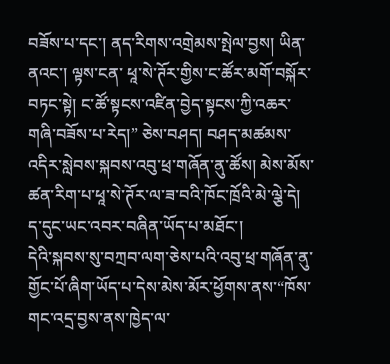བཟོས་པ་དང་། ནད་རིགས་འགྲེམས་སྤེལ་བྱས། ཡིན་ནའང་། ལྟས་ངན་ ཕཱ་སེ་ཊོར་གྱིས་ང་ཚོར་མགོ་བསྐོར་བཏང་སྟེ། ང་ཚོ་སྟངས་འཛིན་བྱེད་སྟངས་ཀྱི་འཆར་གཞི་བཟོས་པ་རེད།” ཅེས་བཤད། བཤད་མཚམས་འདིར་སླེབས་སྐབས་འབུ་ཕྲ་གཞོན་ནུ་ཚོས། མེས་མོས་ཚན་རིག་པ་ཕཱ་སེ་ཊོར་ལ་ཟ་བའི་ཁོང་ཁྲོའི་མེ་ལྕེ་དེ། ད་དུང་ཡང་འབར་བཞིན་ཡོད་པ་མཐོང་།
དེའི་སྐབས་སུ་བཀྲབ་ལག་ཅེས་པའི་འབུ་ཕྲ་གཞོན་ནུ་གྱོང་པོ་ཞིག་ཡོད་པ་དེས་མེས་མོར་ཕྱོགས་ནས་“ཁོས་གང་འདྲ་བྱས་ནས་ཁྱེད་ལ་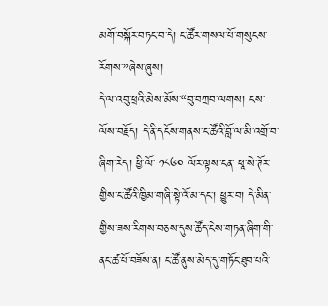མགོ་བསྐོར་བཏང་བ་དེ། ང་ཚོར་གསལ་པོ་གསུངས་རོགས་”ཞེས་ཞུས།
དེ་ལ་འབུ་ཕྲའི་མེས་མོས་“བུ་བཀྲབ་ལགས། ངས་ལོས་བརྗོད། དེ་ནི་དངོས་གནས་ང་ཚོའི་བློ་ལ་མི་འགྲོ་བ་ཞིག་རེད། ཕྱི་ལོ་ ༡༨༦༠ ལོར་ལྟས་ངན་ ཕཱ་སེ་ཊོར་གྱིས་ང་ཚོའི་ཁྱིམ་གཞི་སྟེ་འོ་མ་དང་། ཕྱུར་བ། དེ་མིན་གྱིས་ཟས་རིགས་བཅས་དུས་ཚོད་ངེས་གཏན་ཞིག་གི་ནང་ཚ་པོ་བཟོས་ན། ང་ཚོ་ནུས་མེད་དུ་གཏོང་ཐུབ་པའི་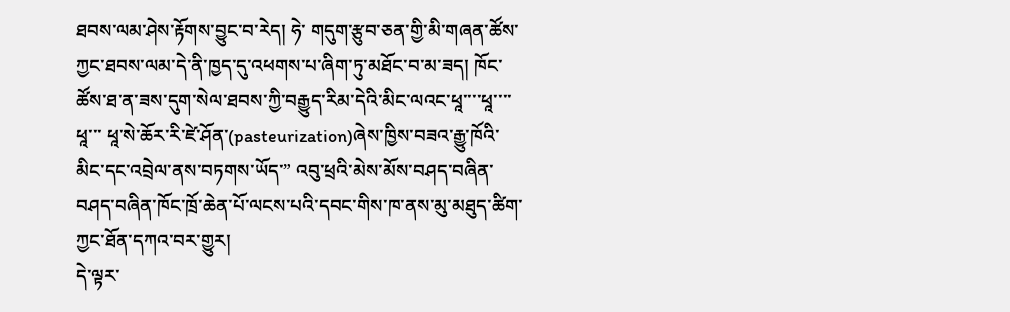ཐབས་ལམ་ཤེས་རྟོགས་བྱུང་བ་རེད། ཧེ་ གདུག་རྩུབ་ཅན་གྱི་མི་གཞན་ཚོས་ཀྱང་ཐབས་ལམ་དེ་ནི་ཁྱད་དུ་འཕགས་པ་ཞིག་ཏུ་མཐོང་བ་མ་ཟད། ཁོང་ཚོས་ཐ་ན་ཟས་དུག་སེལ་ཐབས་ཀྱི་བརྒྱུད་རིམ་དེའི་མིང་ལའང་ཕཱ་་་་ཕཱ་་་་ཕཱ་་་ ཕཱ་སེ་ཆོར་རི་ཛེ་ཤོན་(pasteurization)ཞེས་ཁྱིས་བཟའ་རྒྱུ་ཁོའི་མིང་དང་འབྲེལ་ནས་བཏགས་ཡོད་” འབུ་ཕྲའི་མེས་མོས་བཤད་བཞིན་བཤད་བཞིན་ཁོང་ཁྲོ་ཆེན་པོ་ལངས་པའི་དབང་གིས་ཁ་ནས་མུ་མཐུད་ཚིག་ཀྱང་ཐོན་དཀའ་བར་གྱུར།
དེ་ལྟར་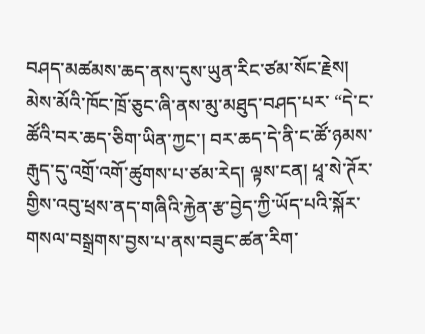བཤད་མཚམས་ཆད་ནས་དུས་ཡུན་རིང་ཙམ་སོང་རྗེས། མེས་མོའི་ཁོང་ཁྲོ་ཅུང་ཞི་ནས་མུ་མཐུད་བཤད་པར་ “དེ་ང་ཚོའི་བར་ཆད་ཅིག་ཡིན་ཀྱང་། བར་ཆད་དེ་ནི་ང་ཚོ་ཉམས་རྒུད་དུ་འགྲོ་འགོ་ཚུགས་པ་ཙམ་རེད། ལྟས་ངན། ཕཱ་སེ་ཊོར་གྱིས་འབུ་ཕྲས་ནད་གཞིའི་རྐྱེན་རྩ་བྱེད་ཀྱི་ཡོད་པའི་སྐོར་གསལ་བསྒྲགས་བྱས་པ་ནས་བཟུང་ཚན་རིག་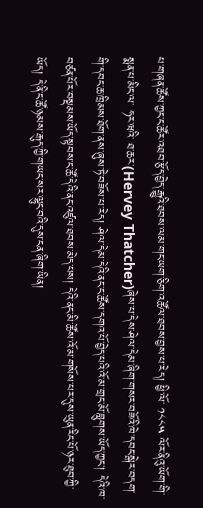པ་གཞན་ཚོས་ཀྱང་ང་ཚོར་འཐབ་རྩོད་བྱེད་རྒྱུའི་ཐབས་ལམ་གང་ཡག་ཅིག་འཚོལ་ཐབས་བྱས་པ་རེད། ཕྱི་ལོ་ ༡༨༨༥ ལོར་ནིའུ་ཡོག་གི་སྨན་པ་མིང་ལ་ ཧར་ཝའི་ ཐ་ཆར་(Hervey Thatcher)ཞེས་པ་དེས་ཤེལ་དེམ་ཞིག་གསར་བཟོའི་ཁེ་དབང་སྒེར་བདག་གི་དབང་ཆ་ཁྲིམས་ཐོག་ནས་ཞུས་ཏེ་བཟོས་པ་རེད། ཤེལ་དེམ་དེའི་ནང་ང་ཚོས་དགའ་པོ་བྱེད་པའི་འོ་མ་གྲང་མོ་བླུགས་ཡོད་ཀྱང་། དེའི་ཁ་བཙན་པོར་བསྡམས་ཡོད་སྟབས་ང་ཚོ་དེའི་ནང་འཛུལ་ཐབས་མེད་པས། དེའི་ནང་མི་ཚོས་འོ་མ་གསོས་པར་དུས་ཡུན་རིང་པོ་ཉར་ཐུབ་ཀྱི་ཡོད། དེ་ནི་ང་ཚོ་ཉམས་རྒུད་ཀྱི་གཡང་སར་ལྷུང་བའི་དུས་ངན་ཞིག་ཡིན།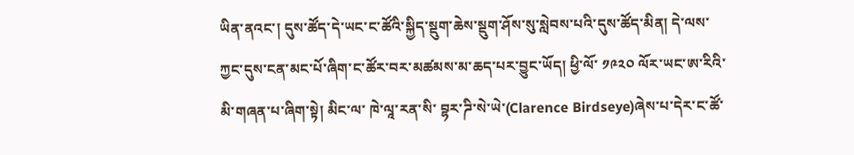ཡིན་ནའང་། དུས་ཚོད་དེ་ཡང་ང་ཚོའི་སྐྱིད་སྡུག་ཆེས་སྡུག་ཤོས་སུ་སླེབས་པའི་དུས་ཚོད་མིན། དེ་ལས་ཀྱང་དུས་ངན་མང་པོ་ཞིག་ང་ཚོར་བར་མཚམས་མ་ཆད་པར་བྱུང་ཡོད། ཕྱི་ལོ་ ༡༩༢༠ ལོར་ཡང་ཨ་རིའི་མི་གཞན་པ་ཞིག་སྟེ། མིང་ལ་ ཁེ་ལཱ་རན་སི་ བྷར་ཌི་སེ་ཡེ་(Clarence Birdseye)ཞེས་པ་དེར་ང་ཚོ་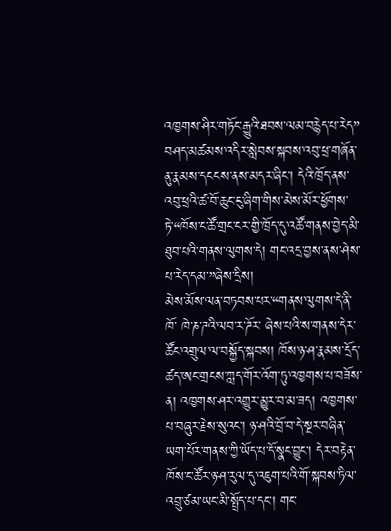འཁྱགས་ཤིར་གཏོང་རྒྱུའི་ཐབས་ལམ་བརྙེད་པ་རེད”
བཤད་མཚམས་འདིར་སླེབས་སྐབས་འབུ་ཕྲ་གཞོན་ནུ་རྣམས་དངངས་ནས་མདར་ཞིང་། དེའི་ཁྲོད་ནས་འབུ་ཕྲའི་ཚ་བོ་ཆུང་ངུ་ཞིག་གིས་མེས་མོར་ཕྱོགས་ཏེ་“ཁོས་ང་ཚོ་གྲང་ངར་གྱི་ཁྲོད་དུ་འཚོ་གནས་བྱེད་མི་ཐུབ་པའི་གནས་ལུགས་དེ། གང་འདྲ་བྱས་ནས་ཤེས་པ་རེད་དམ་”ཞེས་དྲིས།
མེས་མོས་ལན་བཏབས་པར་“གནས་ལུགས་དེ་ནི་ཁོ་ ཁེ་ཎ་ཌའི་ལབ་ར་ཌོར་ ཞེས་པའི་ས་གནས་དེར་ཚོང་འགྲུལ་ལ་བསྐྱོད་སྐབས། ཁོས་ཉ་ཤ་རྣམས་དྲོད་ཚད་ཨང་གྲངས་ཀླད་གོར་འོག་ཏུ་འཁྱགས་པ་བཟོས་ན། འཁྱགས་ཤར་འགྱུར་མྱུར་བ་མ་ཟད། འཁྱགས་པ་བཞུར་རྗེས་སུའང་། ཉ་ཤའི་བྲོ་བ་དེ་སྔར་བཞིན་ཡག་པོར་གནས་ཀྱི་ཡོད་པ་དོ་སྣང་བྱུང་། དེར་བརྟེན་ཁོས་ང་ཚོར་ཉ་ཤ་རུལ་དུ་འཇུག་པའི་གོ་སྐབས་ཏིལ་འབྲུ་ཙམ་ཡང་མི་སྤྲོད་པ་དང་། གང་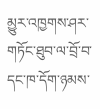མྱུར་འཁྱགས་ཤར་གཏོང་ཐུབ་ལ་བྲོ་བ་དང་ཁ་དོག་ཉམས་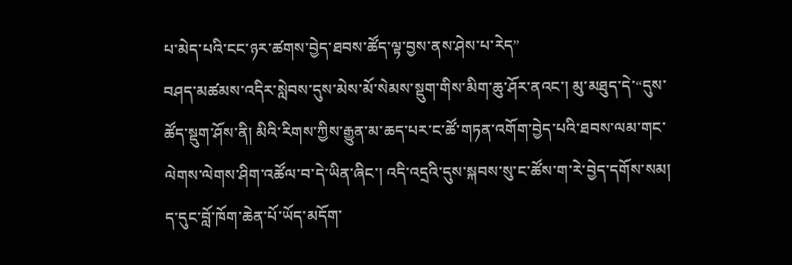པ་མེད་པའི་ངང་ཉར་ཚགས་བྱེད་ཐབས་ཚོད་ལྟ་བྱས་ནས་ཤེས་པ་རེད”
བཤད་མཚམས་འདིར་སླེབས་དུས་མེས་མོ་སེམས་སྡུག་གིས་མིག་ཆུ་ཤོར་ནའང་། མུ་མཐུད་དེ་“དུས་ཚོད་སྡུག་ཤོས་ནི། མིའི་རིགས་ཀྱིས་རྒྱུན་མ་ཆད་པར་ང་ཚོ་གཏན་འགོག་བྱེད་པའི་ཐབས་ལམ་གང་ལེགས་ལེགས་ཤིག་འཚོལ་བ་དེ་ཡིན་ཞིང་། འདི་འདྲའི་དུས་སྐབས་སུ་ང་ཚོས་ག་རེ་བྱེད་དགོས་སམ། ད་དུང་བློ་ཁོག་ཆེན་པོ་ཡོད་མདོག་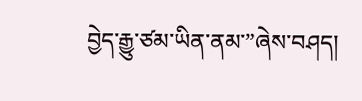བྱེད་རྒྱུ་ཙམ་ཡིན་ནམ་”ཞེས་བཤད།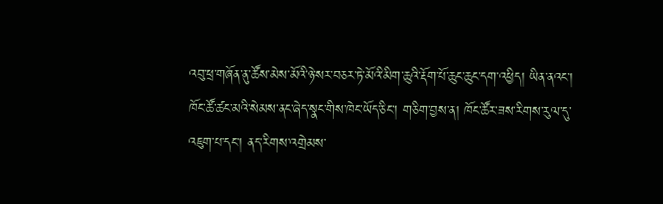འབུ་ཕྲ་གཞོན་ནུ་ཚོས་མེས་མོའི་ཉེ་སར་བཅར་ཏེ་མོའི་མིག་ཆུའི་རྡོག་པོ་ཆུང་ཆུང་དག་འཕྱིད། ཡིན་ནའང་། ཁོང་ཚོ་ཚང་མའི་སེམས་ནང་ཞེད་སྣང་གིས་ཁེང་ཡོད་ཅིང་། གཅིག་བྱས་ན། ཁོང་ཚོར་ཟས་རིགས་རུལ་དུ་འཇུག་པ་དང་། ནད་རིགས་འགྲེམས་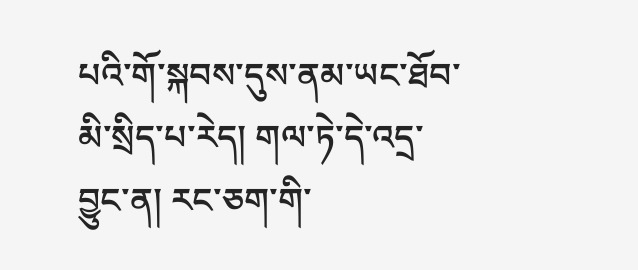པའི་གོ་སྐབས་དུས་ནམ་ཡང་ཐོབ་མི་སྲིད་པ་རེད། གལ་ཏེ་དེ་འདྲ་བྱུང་ན། རང་ཅག་གི་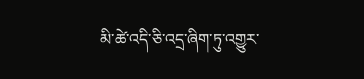མི་ཚེ་འདི་ཅི་འདྲ་ཞིག་ཏུ་འགྱུར་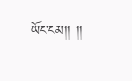ཡོང་ངམ།། །།